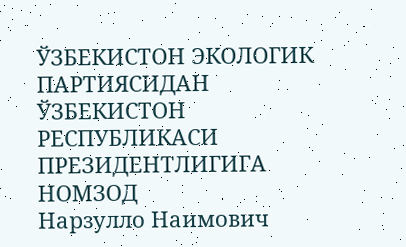ЎЗБЕКИСТОН ЭКОЛОГИК ПАРТИЯСИДАН ЎЗБЕКИСТОН РЕСПУБЛИКАСИ ПРЕЗИДЕНТЛИГИГА НОМЗОД
Нарзулло Наимович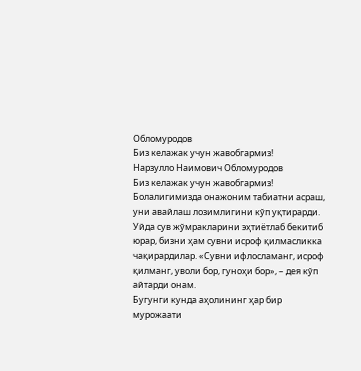Обломуродов
Биз келажак учун жавобгармиз!
Нарзулло Наимович Обломуродов
Биз келажак учун жавобгармиз!
Болалигимизда онажоним табиатни асраш, уни авайлаш лозимлигини кўп уқтирарди. Уйда сув жўмракларини эҳтиётлаб бекитиб юрар, бизни ҳам сувни исроф қилмасликка чақирардилар. «Сувни ифлосламанг, исроф қилманг, уволи бор, гуноҳи бор», – дея кўп айтарди онам.
Бугунги кунда аҳолининг ҳар бир мурожаати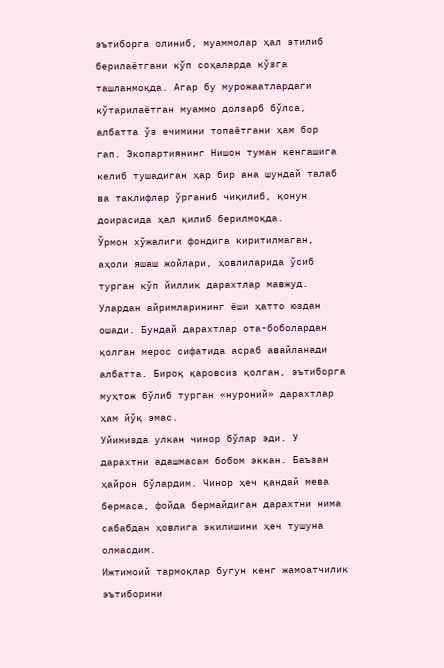эътиборга олиниб, муаммолар ҳал этилиб берилаётгани кўп соҳаларда кўзга ташланмоқда. Агар бу мурожаатлардаги кўтарилаётган муаммо долзарб бўлса, албатта ўз ечимини топаётгани ҳам бор гап. Экопартиянинг Нишон туман кенгашига келиб тушадиган ҳар бир ана шундай талаб ва таклифлар ўрганиб чиқилиб, қонун доирасида ҳал қилиб берилмоқда.
Ўрмон хўжалиги фондига киритилмаган, аҳоли яшаш жойлари, ҳовлиларида ўсиб турган кўп йиллик дарахтлар мавжуд. Улардан айримларининг ёши ҳатто юздан ошади. Бундай дарахтлар ота-боболардан қолган мерос сифатида асраб авайланади албатта. Бироқ қаровсиз қолган, эътиборга муҳтож бўлиб турган «нуроний» дарахтлар ҳам йўқ эмас.
Уйимизда улкан чинор бўлар эди. У дарахтни адашмасам бобом эккан. Баъзан ҳайрон бўлардим. Чинор ҳеч қандай мева бермаса, фойда бермайдиган дарахтни нима сабабдан ҳовлига экилишини ҳеч тушуна олмасдим.
Ижтимоий тармоқлар бугун кенг жамоатчилик эътиборини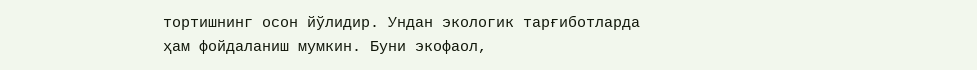тортишнинг осон йўлидир. Ундан экологик тарғиботларда ҳам фойдаланиш мумкин. Буни экофаол,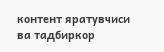контент яратувчиси ва тадбиркор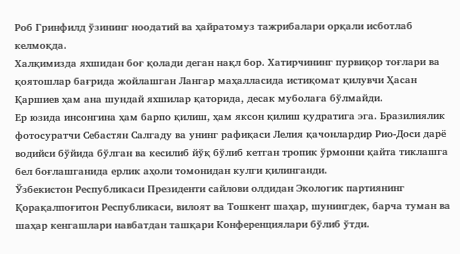Роб Гринфилд ўзининг ноодатий ва ҳайратомуз тажрибалари орқали исботлаб келмоқда.
Халқимизда яхшидан боғ қолади деган нақл бор. Хатирчининг пурвиқор тоғлари ва қоятошлар бағрида жойлашган Лангар маҳалласида истиқомат қилувчи Ҳасан Қаршиев ҳам ана шундай яхшилар қаторида, десак муболаға бўлмайди.
Ер юзида инсонгина ҳам барпо қилиш, ҳам яксон қилиш қудратига эга. Бразилиялик фотосуратчи Себастян Салгаду ва унинг рафиқаси Лелия қачонлардир Рио-Доси дарё водийси бўйида бўлган ва кесилиб йўқ бўлиб кетган тропик ўрмонни қайта тиклашга бел боғлашганида ерлик аҳоли томонидан кулги қилинганди.
Ўзбекистон Республикаси Президенти сайлови олдидан Экологик партиянинг Қорақалпоғитон Республикаси, вилоят ва Тошкент шаҳар, шунингдек, барча туман ва шаҳар кенгашлари навбатдан ташқари Конференциялари бўлиб ўтди.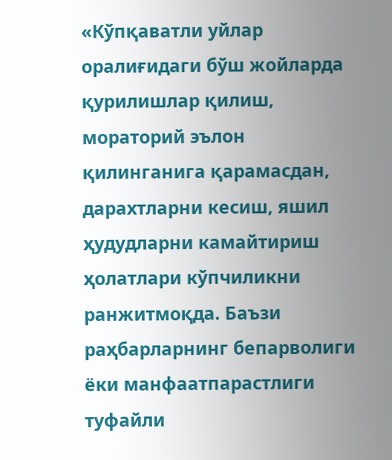«Кўпқаватли уйлар оралиғидаги бўш жойларда қурилишлар қилиш, мораторий эълон қилинганига қарамасдан, дарахтларни кесиш, яшил ҳудудларни камайтириш ҳолатлари кўпчиликни ранжитмоқда. Баъзи раҳбарларнинг бепарволиги ёки манфаатпарастлиги туфайли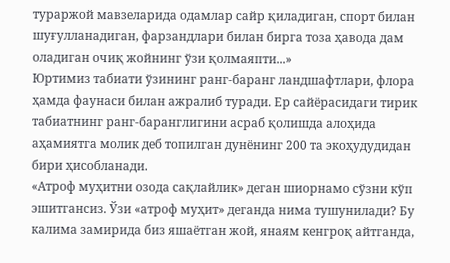тураржой мавзеларида одамлар сайр қиладиган, спорт билан шуғулланадиган, фарзандлари билан бирга тоза ҳавода дам оладиган очиқ жойнинг ўзи қолмаяпти...»
Юртимиз табиати ўзининг ранг-баранг ландшафтлари, флора ҳамда фаунаси билан ажралиб туради. Ер сайёрасидаги тирик табиатнинг ранг-баранглигини асраб қолишда алоҳида аҳамиятга молик деб топилган дунёнинг 200 та экоҳудудидан бири ҳисобланади.
«Атроф муҳитни озода сақлайлик» деган шиорнамо сўзни кўп эшитгансиз. Ўзи «атроф муҳит» деганда нима тушунилади? Бу калима замирида биз яшаётган жой, янаям кенгроқ айтганда,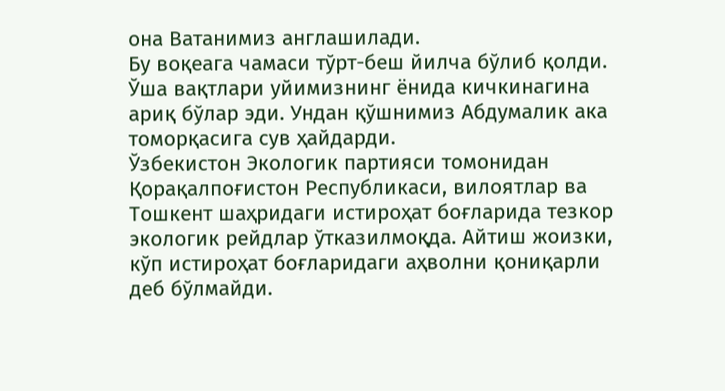она Ватанимиз англашилади.
Бу воқеага чамаси тўрт-беш йилча бўлиб қолди. Ўша вақтлари уйимизнинг ёнида кичкинагина ариқ бўлар эди. Ундан қўшнимиз Aбдумалик ака томорқасига сув ҳайдарди.
Ўзбекистон Экологик партияси томонидан Қорақалпоғистон Республикаси, вилоятлар ва Тошкент шаҳридаги истироҳат боғларида тезкор экологик рейдлар ўтказилмоқда. Айтиш жоизки, кўп истироҳат боғларидаги аҳволни қониқарли деб бўлмайди.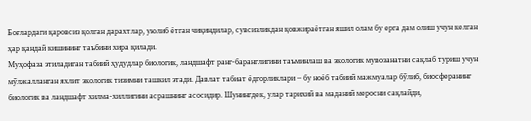Боғлардаги қаровсиз қолган дарахтлар, уюлиб ётган чиқиндилар, сувсизликдан қовжираётган яшил олам бу ерга дам олиш учун келган ҳар қандай кишининг таъбини хира қилади.
Муҳофаза этиладиган табиий ҳудудлар биологик, ландшафт ранг-баранглигини таъминлаш ва экологик мувозанатни сақлаб туриш учун мўлжалланган яхлит экологик тизимни ташкил этади. Давлат табиат ёдгорликлари – бу ноёб табиий мажмуалар бўлиб, биосферанинг биологик ва ландшафт хилма-хиллигини асрашнинг асосидир. Шунингдек, улар тарихий ва маданий меросни сақлайди,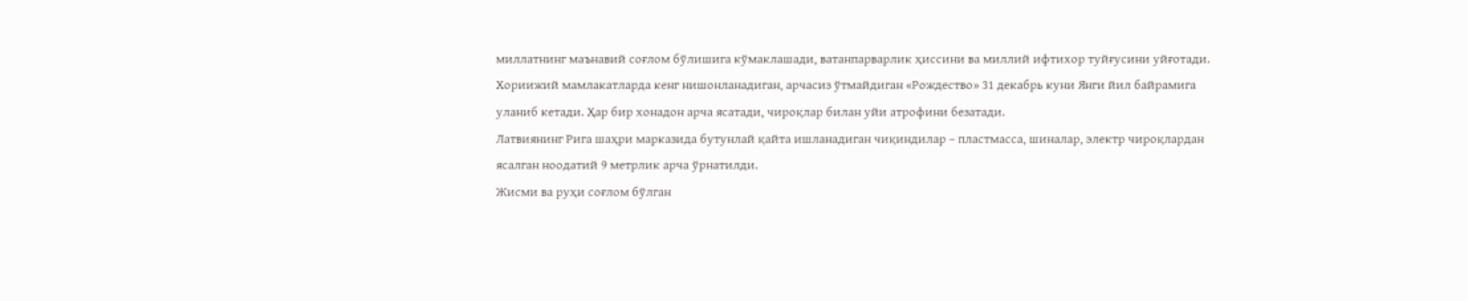миллатнинг маънавий соғлом бўлишига кўмаклашади, ватанпарварлик ҳиссини ва миллий ифтихор туйғусини уйғотади.
Хориижий мамлакатларда кенг нишонланадиган, арчасиз ўтмайдиган «Рождество» 31 декабрь куни Янги йил байрамига уланиб кетади. Ҳар бир хонадон арча ясатади, чироқлар билан уйи атрофини безатади.
Латвиянинг Рига шаҳри марказида бутунлай қайта ишланадиган чиқиндилар – пластмасса, шиналар, электр чироқлардан ясалган ноодатий 9 метрлик арча ўрнатилди.
Жисми ва руҳи соғлом бўлган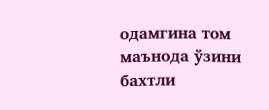одамгина том маънода ўзини бахтли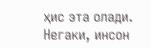ҳис эта олади. Негаки, инсон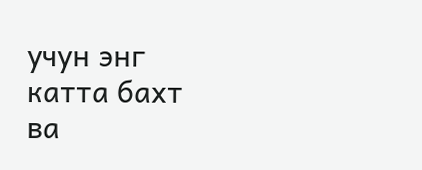учун энг катта бахт ва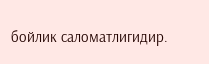бойлик саломатлигидир.